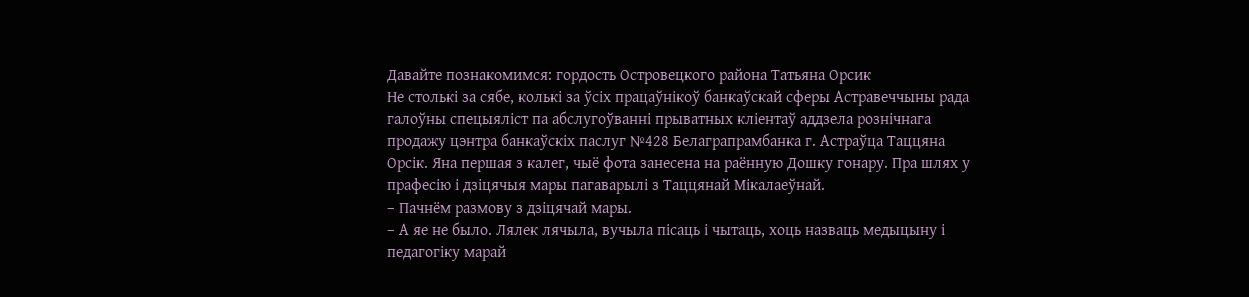Давайте познакомимся: гордость Островецкого района Татьяна Орсик
Не столькі за сябе, колькі за ўсіх працаўнікоў банкаўскай сферы Астравеччыны рада галоўны спецыяліст па абслугоўванні прыватных кліентаў аддзела рознічнага продажу цэнтра банкаўскіх паслуг №428 Белаграпрамбанка г. Астраўца Таццяна Орсік. Яна першая з калег, чыё фота занесена на раённую Дошку гонару. Пра шлях у прафесію і дзіцячыя мары пагаварылі з Таццянай Мікалаеўнай.
– Пачнём размову з дзіцячай мары.
– А яе не было. Лялек лячыла, вучыла пісаць і чытаць, хоць назваць медыцыну і педагогіку марай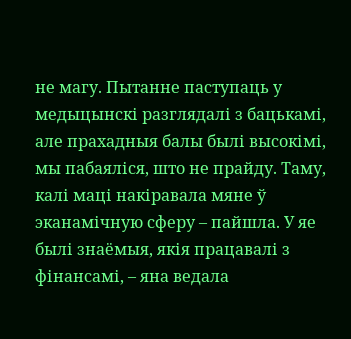не магу. Пытанне паступаць у медыцынскі разглядалі з бацькамі, але прахадныя балы былі высокімі, мы пабаяліся, што не прайду. Таму, калі маці накіравала мяне ў эканамічную сферу – пайшла. У яе былі знаёмыя, якія працавалі з фінансамі, – яна ведала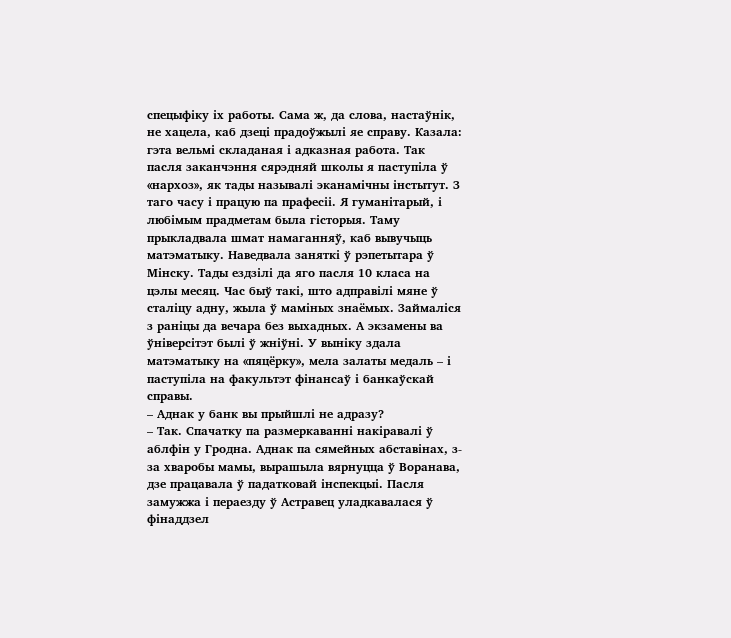спецыфіку іх работы. Сама ж, да слова, настаўнік, не хацела, каб дзеці прадоўжылі яе справу. Казала: гэта вельмі складаная і адказная работа. Так пасля заканчэння сярэдняй школы я паступіла ў «нархоз», як тады называлі эканамічны інстытут. З таго часу і працую па прафесіі. Я гуманітарый, і любімым прадметам была гісторыя. Таму прыкладвала шмат намаганняў, каб вывучыць матэматыку. Наведвала заняткі ў рэпетытара ў Мінску. Тады ездзілі да яго пасля 10 класа на цэлы месяц. Час быў такі, што адправілі мяне ў сталіцу адну, жыла ў маміных знаёмых. Займаліся з раніцы да вечара без выхадных. А экзамены ва ўніверсітэт былі ў жніўні. У выніку здала матэматыку на «пяцёрку», мела залаты медаль – і паступіла на факультэт фінансаў і банкаўскай справы.
– Аднак у банк вы прыйшлі не адразу?
– Так. Спачатку па размеркаванні накіравалі ў аблфін у Гродна. Аднак па сямейных абставінах, з-за хваробы мамы, вырашыла вярнуцца ў Воранава, дзе працавала ў падатковай інспекцыі. Пасля замужжа і пераезду ў Астравец уладкавалася ў фінаддзел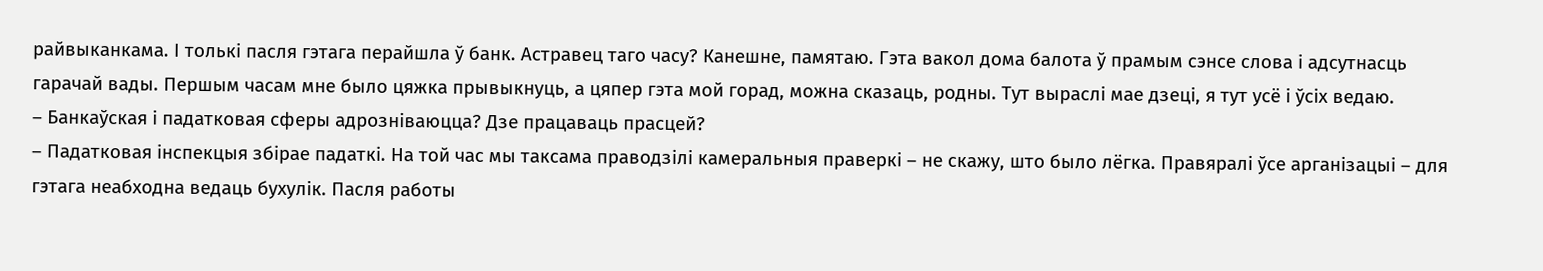райвыканкама. І толькі пасля гэтага перайшла ў банк. Астравец таго часу? Канешне, памятаю. Гэта вакол дома балота ў прамым сэнсе слова і адсутнасць гарачай вады. Першым часам мне было цяжка прывыкнуць, а цяпер гэта мой горад, можна сказаць, родны. Тут выраслі мае дзеці, я тут усё і ўсіх ведаю.
– Банкаўская і падатковая сферы адрозніваюцца? Дзе працаваць прасцей?
– Падатковая інспекцыя збірае падаткі. На той час мы таксама праводзілі камеральныя праверкі – не скажу, што было лёгка. Правяралі ўсе арганізацыі – для гэтага неабходна ведаць бухулік. Пасля работы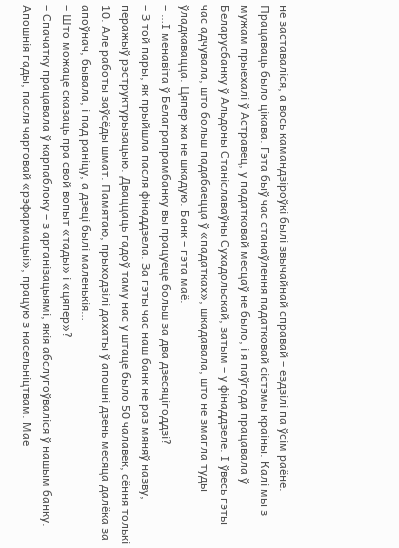не заставаліся, а вось камандзіроўкі былі звычайнай справай – ездзілі па ўсім раёне. Працаваць было цікава. Гэта быў час станаўлення падатковай сістэмы краіны. Калі мы з мужам прыехалі ў Астравец, у падатковай месцаў не было, і я паўгода працавала ў Беларусбанку ў Альдоны Станіславаўны Сухадольскай, затым – у фінаддзеле. І ўвесь гэты час адчувала, што больш падабаецца ў «падатках», шкадавала, што не змагла туды ўладкавацца. Цяпер жа не шкадую. Банк – гэта маё.
– …І менавіта ў Белаграпрамбанку вы працуеце больш за два дзесяцігоддзі?
– З той пары, як прыйшла пасля фінаддзела. За гэты час наш банк не раз мяняў назву, перажыў рэструктурызацыю. Дваццаць гадоў таму нас у штаце было 50 чалавек, сёння толькі 10. Але работы заўсёды шмат. Памятаю, прыходзілі дахаты ў апошні дзень месяца далёка за апоўнач, бывала, і пад раніцу, а дзеці былі маленькія…
– Што можаце сказаць пра свой вопыт «тады» і «цяпер»?
– Спачатку працавала ў карпаблоку – з арганізацыямі, якія абслугоўваліся ў нашым банку. Апошнія гады, пасля чарговай «рэфармацыі», працую з насельніцтвам. Мае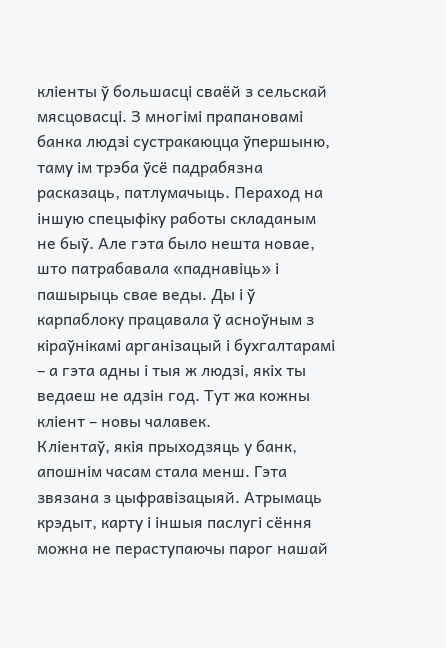кліенты ў большасці сваёй з сельскай мясцовасці. З многімі прапановамі банка людзі сустракаюцца ўпершыню, таму ім трэба ўсё падрабязна расказаць, патлумачыць. Пераход на іншую спецыфіку работы складаным не быў. Але гэта было нешта новае, што патрабавала «паднавіць» і пашырыць свае веды. Ды і ў карпаблоку працавала ў асноўным з кіраўнікамі арганізацый і бухгалтарамі – а гэта адны і тыя ж людзі, якіх ты ведаеш не адзін год. Тут жа кожны кліент – новы чалавек.
Кліентаў, якія прыходзяць у банк, апошнім часам стала менш. Гэта звязана з цыфравізацыяй. Атрымаць крэдыт, карту і іншыя паслугі сёння можна не пераступаючы парог нашай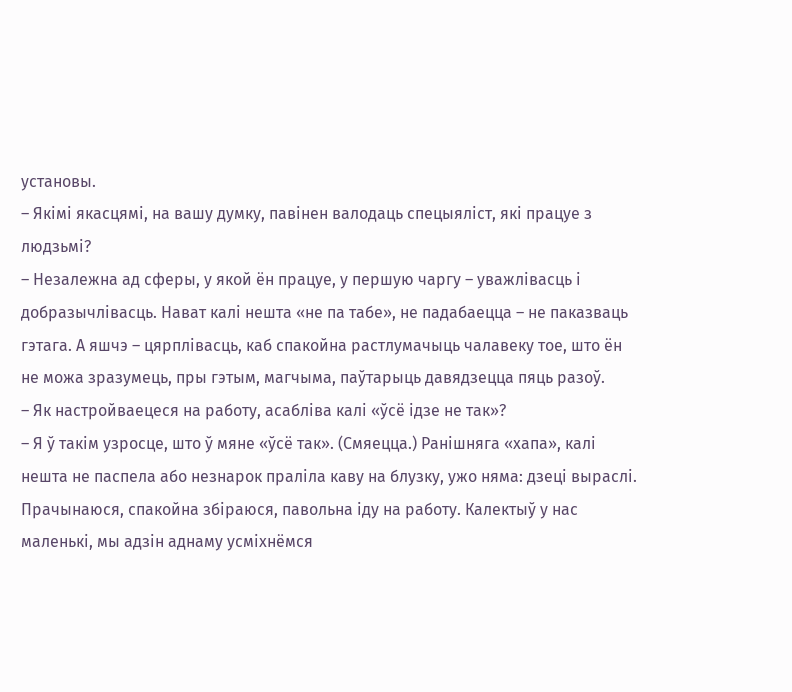установы.
– Якімі якасцямі, на вашу думку, павінен валодаць спецыяліст, які працуе з людзьмі?
– Незалежна ад сферы, у якой ён працуе, у першую чаргу – уважлівасць і добразычлівасць. Нават калі нешта «не па табе», не падабаецца – не паказваць гэтага. А яшчэ – цярплівасць, каб спакойна растлумачыць чалавеку тое, што ён не можа зразумець, пры гэтым, магчыма, паўтарыць давядзецца пяць разоў.
– Як настройваецеся на работу, асабліва калі «ўсё ідзе не так»?
– Я ў такім узросце, што ў мяне «ўсё так». (Смяецца.) Ранішняга «хапа», калі нешта не паспела або незнарок праліла каву на блузку, ужо няма: дзеці выраслі. Прачынаюся, спакойна збіраюся, павольна іду на работу. Калектыў у нас маленькі, мы адзін аднаму усміхнёмся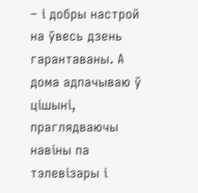– і добры настрой на ўвесь дзень гарантаваны. А дома адпачываю ў цішыні, праглядваючы навіны па тэлевізары і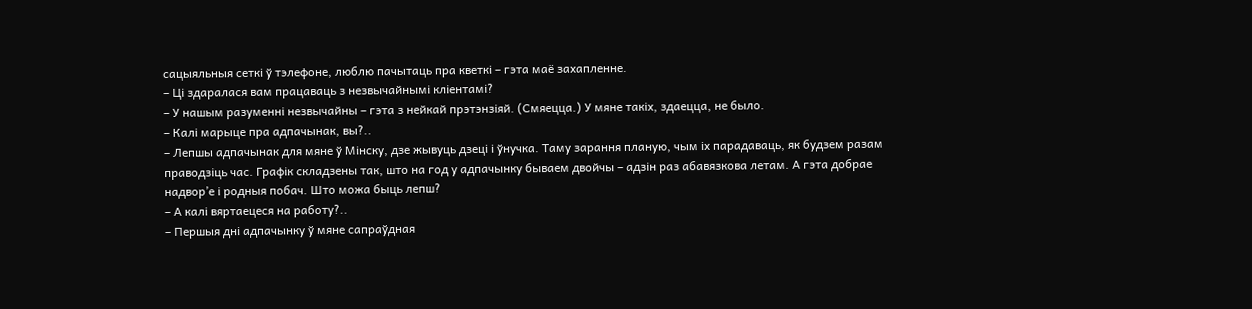сацыяльныя сеткі ў тэлефоне, люблю пачытаць пра кветкі – гэта маё захапленне.
– Ці здаралася вам працаваць з незвычайнымі кліентамі?
– У нашым разуменні незвычайны – гэта з нейкай прэтэнзіяй. (Смяецца.) У мяне такіх, здаецца, не было.
– Калі марыце пра адпачынак, вы?..
– Лепшы адпачынак для мяне ў Мінску, дзе жывуць дзеці і ўнучка. Таму зарання планую, чым іх парадаваць, як будзем разам праводзіць час. Графік складзены так, што на год у адпачынку бываем двойчы – адзін раз абавязкова летам. А гэта добрае надвор’е і родныя побач. Што можа быць лепш?
– А калі вяртаецеся на работу?..
– Першыя дні адпачынку ў мяне сапраўдная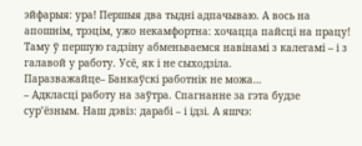эйфарыя: ура! Першыя два тыдні адпачываю. А вось на апошнім, трэцім, ужо некамфортна: хочацца пайсці на працу! Таму ў першую гадзіну абменьваемся навінамі з калегамі – і з галавой у работу. Усё, як і не сыходзіла.
Паразважайце– Банкаўскі работнік не можа…
– Адкласці работу на заўтра. Спагнанне за гэта будзе сур’ёзным. Наш дэвіз: дарабі – і ідзі. А яшчэ: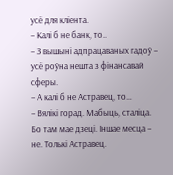усё для кліента.
– Калі б не банк, то..
– З вышыні адпрацаваных гадоў – усё роўна нешта з фінансавай сферы.
– А калі б не Астравец, то…
– Вялікі горад. Мабыць, сталіца. Бо там мае дзеці. Іншае месца – не. Толькі Астравец.